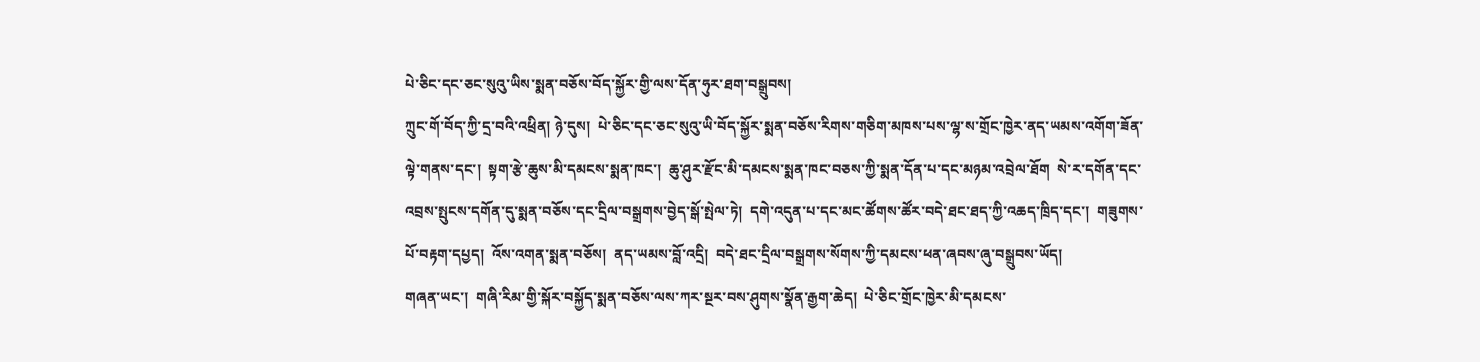པེ་ཅིང་དང་ཅང་སུའུ་ཡིས་སྨན་བཅོས་བོད་སྐྱོར་གྱི་ལས་དོན་ཧུར་ཐག་བསྒྲུབས།
ཀྲུང་གོ་བོད་ཀྱི་དྲ་བའི་འཕྲིན། ཉེ་དུས།  པེ་ཅིང་དང་ཅང་སུའུ་ཡི་བོད་སྐྱོར་སྨན་བཅོས་རིགས་གཅིག་མཁས་པས་ལྷ་ས་གྲོང་ཁྱེར་ནད་ཡམས་འགོག་ཟོན་ལྟེ་གནས་དང་།  སྟག་རྩེ་ཆུས་མི་དམངས་སྨན་ཁང་།  ཆུ་ཤུར་རྫོང་མི་དམངས་སྨན་ཁང་བཅས་ཀྱི་སྨན་དོན་པ་དང་མཉམ་འབྲེལ་ཐོག  སེ་ར་དགོན་དང་འབྲས་སྤུངས་དགོན་དུ་སྨན་བཅོས་དང་དྲིལ་བསྒྲགས་བྱེད་སྒོ་སྤེལ་ཏེ།  དགེ་འདུན་པ་དང་མང་ཚོགས་ཚོར་བདེ་ཐང་ཐད་ཀྱི་འཆད་ཁྲིད་དང་།  གཟུགས་པོ་བརྟག་དཔྱད།  འོས་འགན་སྨན་བཅོས།  ནད་ཡམས་བློ་འདྲི།  བདེ་ཐང་དྲིལ་བསྒྲགས་སོགས་ཀྱི་དམངས་ཕན་ཞབས་ཞུ་བསྒྲུབས་ཡོད།
གཞན་ཡང་།  གཞི་རིམ་གྱི་སྐོར་བསྐྱོད་སྨན་བཅོས་ལས་ཀར་སྔར་བས་ཤུགས་སྣོན་རྒྱག་ཆེད།  པེ་ཅིང་གྲོང་ཁྱེར་མི་དམངས་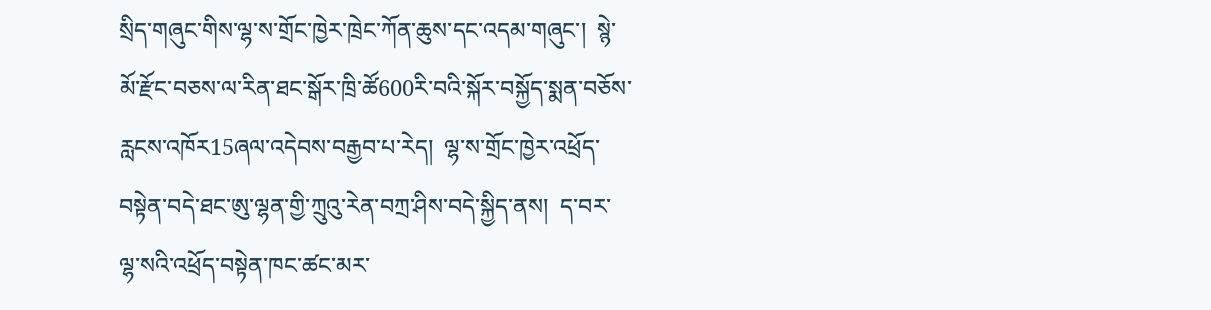སྲིད་གཞུང་གིས་ལྷ་ས་གྲོང་ཁྱེར་ཁྲེང་ཀོན་ཆུས་དང་འདམ་གཞུང་།  སྙེ་མོ་རྫོང་བཅས་ལ་རིན་ཐང་སྒོར་ཁྲི་ཚོ600རི་བའི་སྐོར་བསྐྱོད་སྨན་བཅོས་རླངས་འཁོར15ཞལ་འདེབས་བརྒྱབ་པ་རེད།  ལྷ་ས་གྲོང་ཁྱེར་འཕྲོད་བསྟེན་བདེ་ཐང་ཨུ་ལྷན་གྱི་ཀྲུའུ་རེན་བཀྲ་ཤིས་བདེ་སྐྱིད་ནས།  ད་བར་ལྷ་སའི་འཕྲོད་བསྟེན་ཁང་ཚང་མར་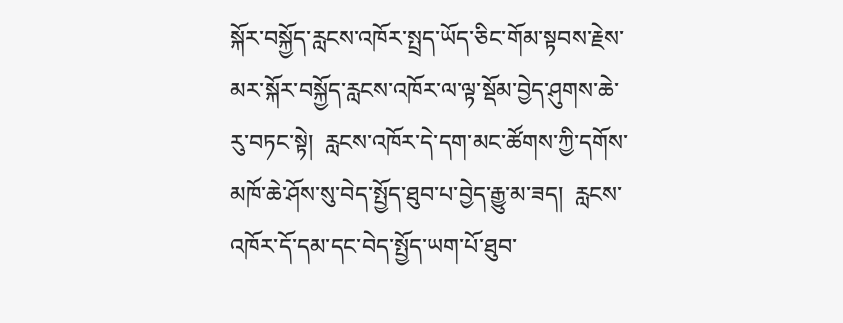སྐོར་བསྐྱོད་རླངས་འཁོར་སྤྲད་ཡོད་ཅིང་གོམ་སྟབས་རྗེས་མར་སྐོར་བསྐྱོད་རླངས་འཁོར་ལ་ལྟ་སྡོམ་བྱེད་ཤུགས་ཆེ་རུ་བཏང་སྟེ།  རླངས་འཁོར་དེ་དག་མང་ཚོགས་ཀྱི་དགོས་མཁོ་ཆེ་ཤོས་སུ་བེད་སྤྱོད་ཐུབ་པ་བྱེད་རྒྱུ་མ་ཟད།  རླངས་འཁོར་དོ་དམ་དང་བེད་སྤྱོད་ཡག་པོ་ཐུབ་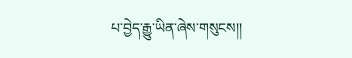པ་བྱེད་རྒྱུ་ཡིན་ཞེས་གསུངས།།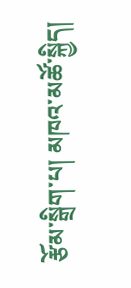རྩོམ་སྒྲིག་པ། མཁའ་མཚོ་སྐྱིད།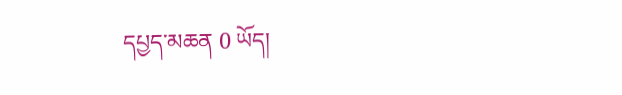དཔྱད་མཆན 0 ཡོད།